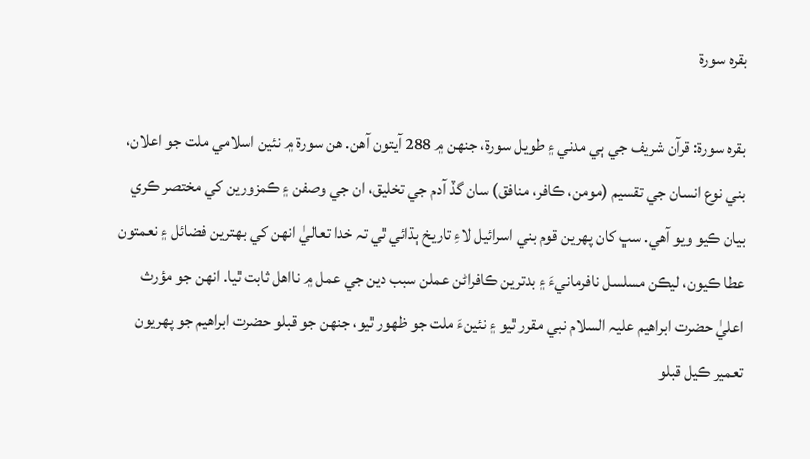بقرہ سورة

بقرہ سورة: قرآن شريف جي ٻي مدني ۽ طويل سورة، جنهن ۾ 288 آيتون آهن. هن سورة ۾ نئين اسلامي ملت جو اعلان، بني نوع انسان جي تقسيم (مومن، ڪافر، منافق) سان گڏ آدم جي تخليق، ان جي وصفن ۽ ڪمزورين کي مختصر ڪري بيان ڪيو ويو آهي. سڀ کان پهرين قوم بني اسرائيل لاءِ تاريخ ٻڌائي ٿي تہ خدا تعاليٰ انهن کي بھترين فضائل ۽ نعمتون عطا ڪيون، ليڪن مسلسل نافرمانيءَ ۽ بدترين ڪافراڻن عملن سبب دين جي عمل ۾ نااهل ثابت ٿيا. انهن جو مؤرث اعليٰ حضرت ابراهيم عليہ السلام نبي مقرر ٿيو ۽ نئينءَ ملت جو ظھور ٿيو، جنهن جو قبلو حضرت ابراهيم جو پهريون تعمير ڪيل قبلو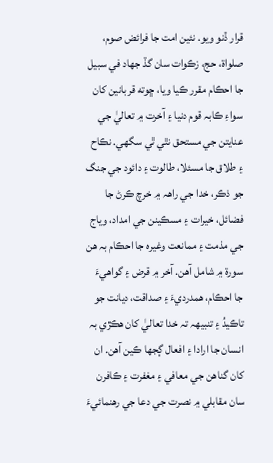قرار ڏنو ويو. نئين امت جا فرائض صوم، صلواة، حج، زڪوات سان گڏ جهاد في سبيل جا احڪام مقرر ڪيا ويا، ڇوته قربانين کان سواءِ ڪابہ قوم دنيا ۽ آخرت ۾ تعاليٰ جي عنايتن جي مستحق نٿي ٿي سگهي. نڪاح ۽ طلاق جا مسئلا، طالوت ۽ دائود جي جنگ جو ذڪر، خدا جي راھہ ۾ خرچ ڪرڻ جا فضائل، خيرات ۽ مسڪينن جي امداد، وياج جي مذمت ۽ ممانعت وغيرہ جا احڪام بہ هن سورة ۾ شامل آهن. آخر ۾ قرض ۽ گواهيءَ جا احڪام، همدرديءَ ۽ صداقت، ديانت جو تاڪيدُ ۽ تنبيھہ تہ خدا تعاليٰ کان هڪڙي بہ انسان جا ارادا ۽ افعال ڳجها ڪين آهن. ان کان گناهن جي معافي ۽ مغفرت ۽ ڪافرن سان مقابلي ۾ نصرت جي دعا جي رهنمائيءَ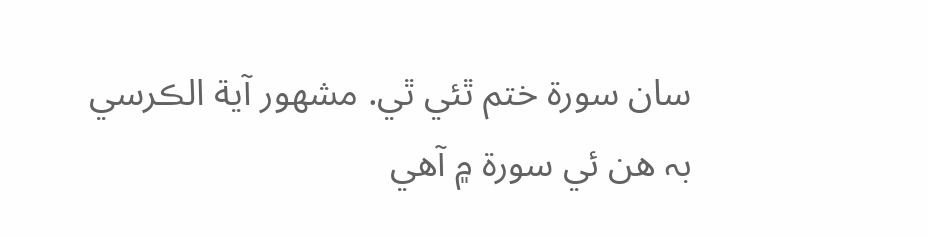سان سورة ختم ٿئي ٿي. مشھور آية الڪرسي بہ هن ئي سورة ۾ آهي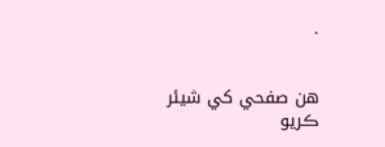.


هن صفحي کي شيئر ڪريو